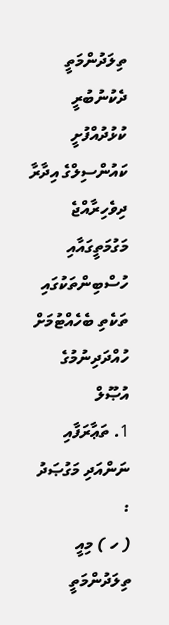ތިލަދުންމަތީ ދެކުނުބުރީ ކުޅުދުއްފުށީ ކައުންސިލްގެ އިދާރާ
ދިވެހިރާއްޖެ
މަގުމަތީގައާއި ހުސްބިންތަކުގައި ތަކެތި ބެހެއްޓުމަށް ހުއްދަދިނުމުގެ އުޞޫލް
1. ތަޢާރަފާއި ނަންއަދި މަގުޞަދު :
( ހ ) މިއީ ތިލަދުންމަތީ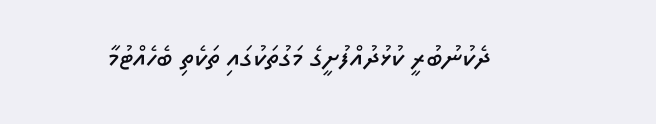ދެކުނުބުރީ ކުޅުދުއްފުށީގެ މަގުތަކުގައި ތަކެތި ބެހެއްޓުމާ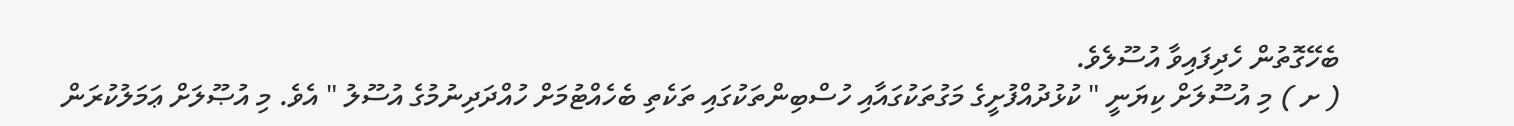ބެހޭގޮތުން ހެދިފައިވާ އުސޫލެވެ.
( ށ ) މި އުސޫލަށް ކިޔަނީ " ކުޅުދުއްފުށީގެ މަގުތަކުގައާއި ހުސްބިންތަކުގައި ތަކެތި ބެހެއްޓުމަށް ހުއްދަދިނުމުގެ އުސޫލު " އެވެ. މި އުޞޫލަށް ޢަމަލުކުރަން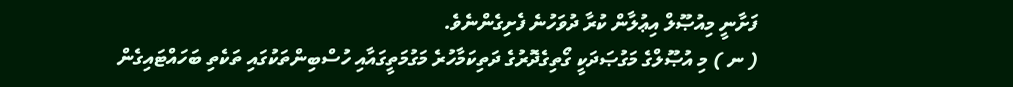ފަށާނީ މިއުޞޫލް އިޢުލާން ކުރާ ދުވަހުނެ ފެށިގެންނެވެ.
( ނ ) މި އުޞޫލްގެ މަގުޞަދަކީ ގޯތިގެދޮރުގެ ދަތިކަމާހުރެ މަގުމަތީގައާއި ހުސްބިންތަކުގައި ތަކެތި ބަހައްޓައިގެން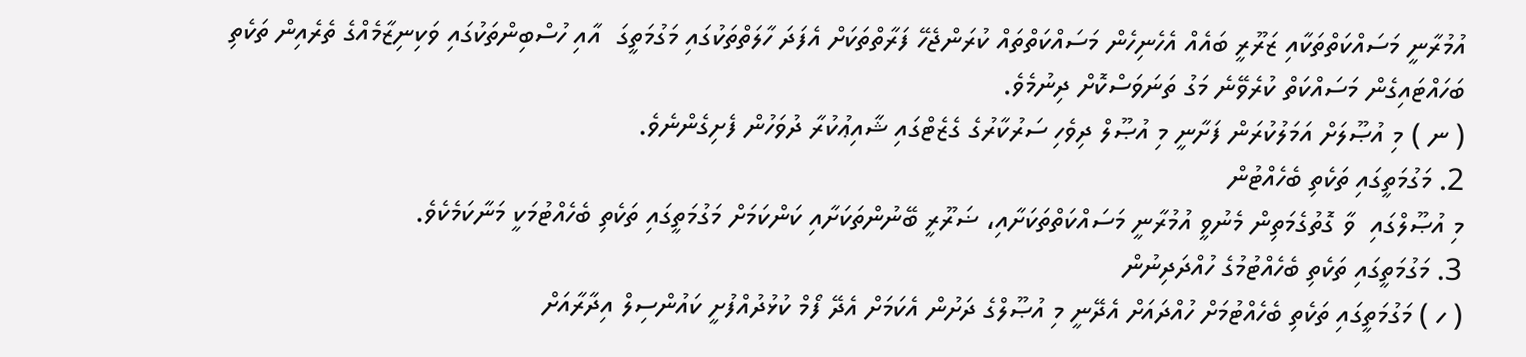އުމުރާނީ މަސައްކަތްތަކާއި ޒަރޫރީ ބައެއް އެހެނިހެން މަސައްކަތްތައް ކުރަންޖެހޭ ފަރާތްތަކަށް އެފަދަ ހާލަތްތަކުގައި މަގުމަތީގަ  އާއި ހުސްބިންތަކުގައި ވަކިނިޒާމެއްގެ ތެރެއިން ތަކެތި ބަހައްޓައިގެން މަސައްކަތް ކުރެވޭނެ މަގު ތަނަވަސްކޮށް ދިނުމެވެ.
( ނ ) މި އުޞޫލަށް އަމަލުކުރަން ފަށާނީ މި އުޞޫލް ދިވެހި ސަރުކާރުގެ ގެޒެޓްގައި ޝާއިޢުކުރާ ދުވަހުން ފެށިގެންނެވެ.
2. މަގުމަތީގައި ތަކެތި ބެހެއްޓުން
މި އުޞޫލްގައި  ވާ ގޮތުގެމަތިން މެނުވީ އުމުރާނީ މަސައްކަތްތަކަށާއި، ޟަރޫރީ ބޭނުންތަކަށާއި ކަންކަމަށް މަގުމަތީގައި ތަކެތި ބެހެއްޓުމަކީ މަނާކަމެކެވެ.
3. މަގުމަތީގައި ތަކެތި ބެހެއްޓުމުގެ ހުއްދަދިނުން
( ހ ) މަގުމަތީގައި ތަކެތި ބެހެއްޓުމަށް ހުއްދައަށް އެދޭނީ މި އުޞޫލްގެ ދަށުން އެކަމަށް އެދޭ ފޯމް ކުޅުދުއްފުށީ ކައުންސިލް އިދާރާއަށް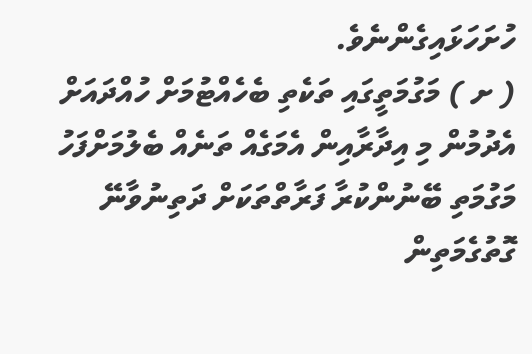ހުށަހަޅައިގެންނެވެ.
( ށ ) މަގުމަތީގައި ތަކެތި ބެހެއްޓުމަށް ހުއްދައަށް އެދުމުން މި އިދާރާއިން އެމަގެއް ތަނެއް ބެލުމަށްފަހު މަގުމަތި ބޭނުންކުރާ ފަރާތްތަކަށް ދަތިނުވާނޭ ގޮތުގެމަތިން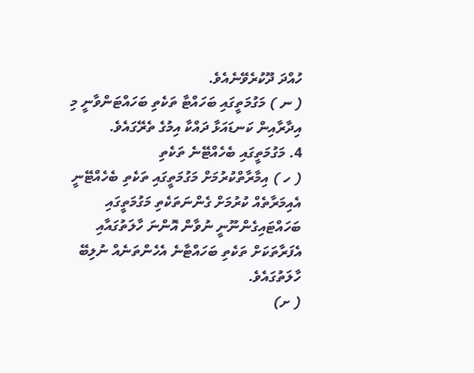ހުއްދަ ދޫކުރެވޭނެއެވެ.
( ނ ) މަގުމަތީގައި ބަހައްޓާ ތަކެތި ބަހައްޓަންވާނީ މި އިދާރާއިން ކަނޑައަޅާ ދައްކާ އިމުގެ ތެރޭގައެވެ.
4. މަގުމަތީގައި ބެހެއްޓޭނެ ތަކެތި
( ހ ) އިމާރާތްކުރުމަށް މަގުމަތީގައި ތަކެތި ބެހެއްޓޭނީ އެއިމަރާތެއް ކުރުމަށް ގެންނަތަކެތި މަގުމަތީގައި ބަހައްޓައިގެންނޫނީ ނުވާން އޮންނަ ހާލަތުގައާއި އެފަރާތަކަށް ތަކެތި ބަހައްޓާނެ އެހެންތަނެއް ނުލިބޭ ހާލަތުގައެވެ.
( ށ)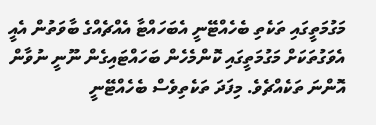މަގުމަތީގައި ތަކެތި ބެހެއްޓޭނީ އެބަހައްޓާ އެއްޗެއްގެ ބާވަތުން އެއީ އެވަގުތަކަށް މަގުމަތީގައި ކޮންމެހެން ބަހައްޓައިގެން ނޫނީ ނުވާން އޮންނަ ތަކެއްޗެވެ. މިފަދަ ތަކެތިވެސް ބެހެއްޓޭނީ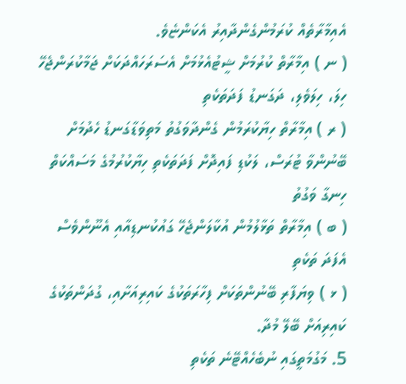އެއިމާރާތެއް ކުރަމުންގެންދާއިރު އެކަންޏެވެ.
( ނ ) އިމާރާތް ކުރުމަށް ޝީޓުއެޅުމަށް އެސަރަހައްދަކަށް ޖަމާކުރަންޖެހޭ ހިލަ، ހިލަވެލި، ދަގަނޑު ފަދަތަކެތި
( ރ ) އިމާރާތް ހިޔާކުރަމުން ގެންދާވަގުތު މަތިވަޑާގަނޑު ހެދުމަށް ބޭނުންވާ ޓުރަސް، ލަކުޑި ފައިދޮށް ފަދަތަކެތި ހިޔާކުރުމުގެ މަސައްކަތް ހިނގާ ވަގުތު
( ބ ) އިމާރާތް ތަޅާލުމުން އުކާލަންޖެހޭ ގައުކުނޑިއާއި އެނޫންވެސް އެފަދަ ތަކެތި
( ޅ ) ވިޔަފާރި ބޭނުންތަކަށް ފިހާރަތަކުގެ ކައިރިއަށާއި، ގުދަންތަކުގެ ކައިރިއަށް ބޭލޭ މުދާ.
5. މަގުމަތީގައި ނުބެހެއްޓޭނެ ތަކެތި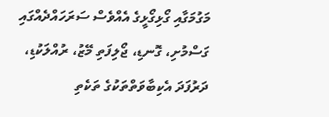މަގުމަގާއި ގޯޅިގޯޅީގެ އެއްވެސް ސަރަހައްދެއްގައި ގަސްމުށި، ގޮނޑި، ޖޯލިފަތި މޭޒު، ރުއްލަކުޑި، ދަރުފަދަ އެކިބާވަތްތަކުގެ ތަކެތި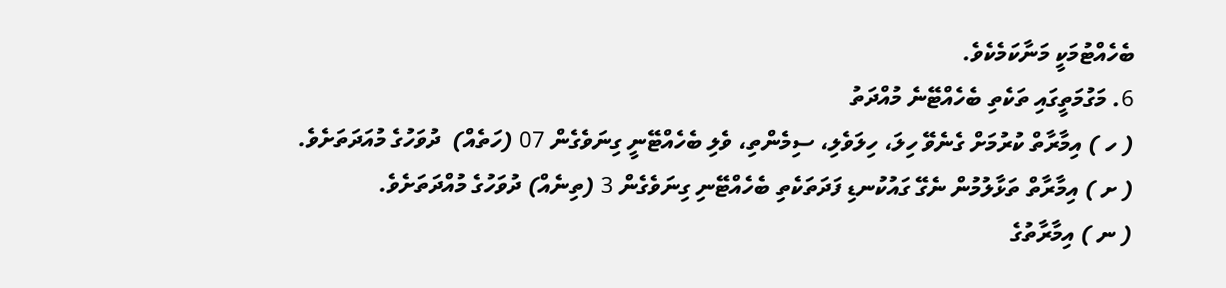ބެހެއްޓުމަކީ މަނާކަމެކެވެ.
6. މަގުމަތީގައި ތަކެތި ބެހެއްޓޭނެ މުއްދަތު
( ހ ) އިމާރާތް ކުރުމަށް ގެނެވޭ ހިލަ، ހިލަވެލި، ސިމެންތި، ވެލި ބެހެއްޓޭނީ ގިނަވެގެން 07 (ހަތެއް)  ދުވަހުގެ މުއަދަތަށެވެ.
( ށ ) އިމާރާތް ތަޅާލުމުން ނެގޭ ގައުކުނޑި ފަދަތަކެތި ބެހެއްޓޭނި ގިނަވެގެން 3 (ތިނެއް) ދުވަހުގެ މުއްދަތަށެވެ.
( ނ ) އިމާރާތުގެ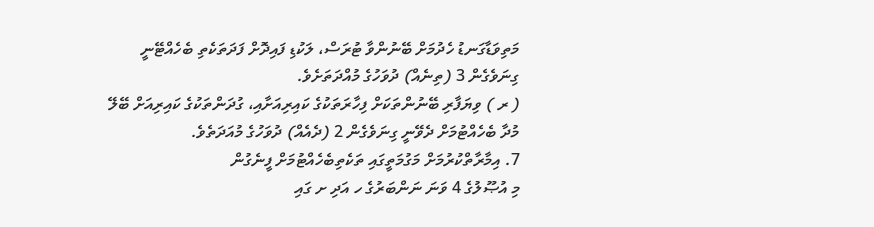މަތިވަޑާގަނޑު ހެދުމަށް ބޭނުންވާ ޓުރަސް، ލަކުޑި ފައިދޮށް ފަދަތަކެތި ބެހެއްޓޭނީ ގިނަވެގެން 3 (ތިނެއް) ދުވަހުގެ މުއްދަތަށެވެ.
( ރ ) ވިޔަފާރި ބޭނުންތަކަށް ފިހާރަތަކުގެ ކައިރިއަށާއި، ގުދަންތަކުގެ ކައިރިއަށް ބޭލޭ މުދާ ބެހެއްޓުމަށް ދެވޭނީ ގިނަވެގެން 2 (ދެއެއް) ދުވަހުގެ މުއަދަތެވެ.
7. އިމާރާތްކުރުމަށް މަގުމަތީގައި ތަކެތިބެހެއްޓުމަށް ފީނެގުން
މި އުޞޫލުގެ 4 ވަނަ ނަންބަރުގެ ހ އަދި ށ ގައި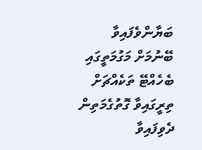ބަޔާންވެފައިވާ ބޭނުމަށް މަގުމަތީގައި ބެހެއްޓޭ ތަކެއްޗަށް ތިރީގައިވާ ގޮތުގެމަތިން ދެވިފައިވާ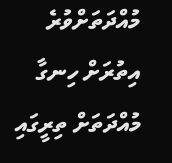މުއްދަތަށްވުރެ އިތުރަށް ހިނގާ މުއްދަތަށް ތިރީގައި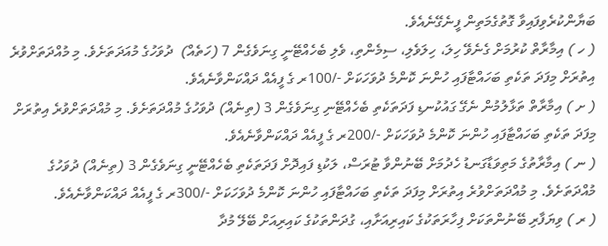ބަޔާންކުރެވިފައިވާ ގޮތުގެމަތިން ފީނެގޭނެއެވެ.
( ހ ) އިމާރާތް ކުރުމަށް ގެނެވޭ ހިލަ، ހިލަވެލި، ސިމެންތި، ވެލި ބެހެއްޓޭނީ ގިނަވެގެން 7 (ހަތެއް)  ދުވަހުގެ މުއަދަތަށެވެ. މި މުއްދަތަށްވުރެ އިތުރަށް މިފަދަ ތަކެތި ބަހައްޓާފައި ހުންނަ ކޮންމެ ދުވަހަކަށް -/100ރ ގެ ފީއެއް ދައްކަންވާނެއެވެ.
( ށ ) އިމާރާތް ތަޅާލުމުން ނެގޭ ގައުކުނޑި ފަދަތަކެތި ބެހެއްޓޭނި ގިނަވެގެން 3 (ތިނެއް) ދުވަހުގެ މުއްދަތަށެވެ. މި މުއްދަތަށްވުރެ އިތުރަށް މިފަދަ ތަކެތި ބަހައްޓާފައި ހުންނަ ކޮންމެ ދުވަހަކަށް -/200ރ ގެ ފީއެއް ދައްކަންވާނެއެވެ.
( ނ ) އިމާރާތުގެ މަތިވަޑާގަނޑު ހެދުމަށް ބޭނުންވާ ޓުރަސް، ލަކުޑި ފައިދޮށް ފަދަތަކެތި ބެހެއްޓޭނީ ގިނަވެގެން 3 (ތިނެއް) ދުވަހުގެ މުއްދަތަށެވެ. މި މުއްދަތަށްވުރެ އިތުރަށް މިފަދަ ތަކެތި ބަހައްޓާފައި ހުންނަ ކޮންމެ ދުވަހަކަށް -/300ރ ގެ ފީއެއް ދައްކަންވާނެއެވެ.
( ރ ) ވިޔަފާރި ބޭނުންތަކަށް ފިހާރަތަކުގެ ކައިރިއަށާއި، ގުދަންތަކުގެ ކައިރިއަށް ބޭލޭ މުދާ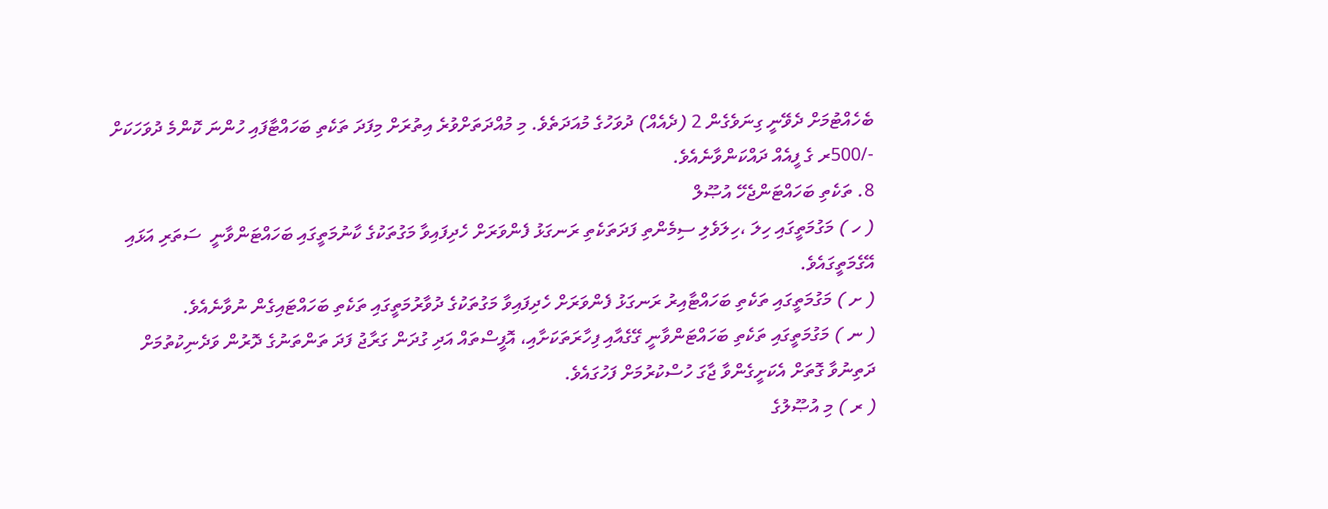ބެހެއްޓުމަށް ދެވޭނީ ގިނަވެގެން 2 (ދެއެއް) ދުވަހުގެ މުއަދަތެވެ. މި މުއްދަތަށްވުރެ އިތުރަށް މިފަދަ ތަކެތި ބަހައްޓާފައި ހުންނަ ކޮންމެ ދުވަހަކަށް -/500ރ ގެ ފީއެއް ދައްކަންވާނެއެވެ.
8. ތަކެތި ބަހައްޓަންޖެހޭ އުޞޫލް
( ހ ) މަގުމަތީގައި ހިލަ ،ހިލަވެލި ސިމެންތި ފަދަތަކެތި ރަނގަޅު ފެންވަރަށް ހެދިފައިވާ މަގުތަކުގެ ކާނުމަތީގައި ބަހައްޓަންވާނީ  ސަތަރި އަޅައި އޭގެމަތީގައެވެ.
( ށ ) މަގުމަތީގައި ތަކެތި ބަހައްޓާއިރު ރަނގަޅު ފެންވަރަށް ހެދިފައިވާ މަގުތަކުގެ ދުވާރުމަތީގައި ތަކެތި ބަހައްޓައިގެން ނުވާނެއެވެ.
( ނ ) މަގުމަތީގައި ތަކެތި ބަހައްޓަންވާނީ ގޭގެއާއި ފިހާރަތަކަށާއި، އޮފީސްތައް އަދި ގުދަން ގަރާޖު ފަދަ ތަންތަނުގެ ދޮރުން ވަދެނިކުތުމަށް ދަތިނުވާ ގޮތަށް އެކަށީގެންވާ ޖާގަ ހުސްކުރުމަށް ފަހުގައެވެ.
( ރ ) މި އުޞޫލުގެ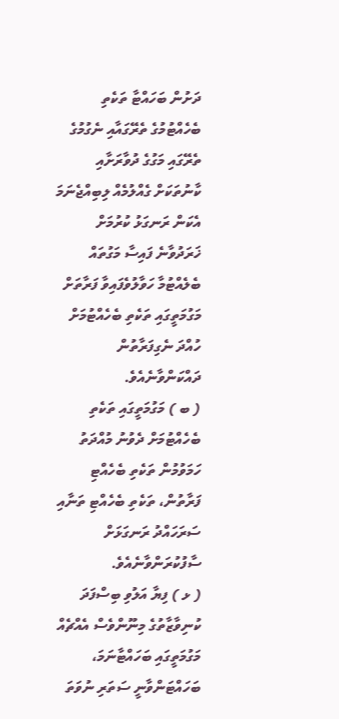ދަށުން ބަހައްޓާ ތަކެތި ބެހެއްޓުމުގެ ތެރޭގައާއި ނެގުމުގެ ތެރޭގައި މަގުގެ ދުވާރަށާއި ކާނުތަކަށް ގެއްލުމެއް ލިބިއްޖެނަމަ އެކަން ރަނގަޅު ކުރުމަށް ޚަރަދުވާނެ ފައިސާ މަގުތައް ބެލެއްޓުމާ ހަވާލުވެފައިވާ ފަރާތަށް މަގުމަތީގައި ތަކެތި ބެހެއްޓުމަށް ހުއްދަ ނެގިފަރާތުން ދައްކަންވާނެއެވެ.
( ބ ) މަގުމަތީގައި ތަކެތި ބެހެއްޓުމަށް ދެވުނު މުއްދަތު ހަމަވުމުން ތަކެތި ބެހެއްޓި ފަރާތުން، ތަކެތި ބެހެއްޓި ތަނާއި ސަރަހައްދު ރަނގަޅަށް ސާފުކުރަންވާނެއެވެ.
( ޅ ) ފިޔާ އަލުވި ބިސްފަދަ ކުނިވާޒާތުގެ މިނޫންވެސް އެއްޗެއް މަގުމަތީގައި ބަހައްޓާނަމަ، ބަހައްޓަންވާނީ ސަތަރި ނުވަތަ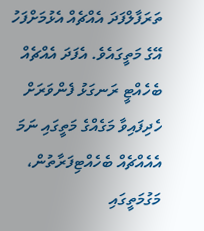ތަރަފާލްފަދަ އެއްޗެއް އެޅުމަށްފަހު އޭގެ މަތީގައެވެ. އެފަދަ އެއްޗެއް ބެހެއްޓީ ރަނގަޅު ފެންވަރަށް ހެދިފައިވާ މަގެއްގެ މަތީގައި ނަމަ އެއެއްޗެއް ބެހެއްޓިފަރާތުން، މަގުމަތީގައި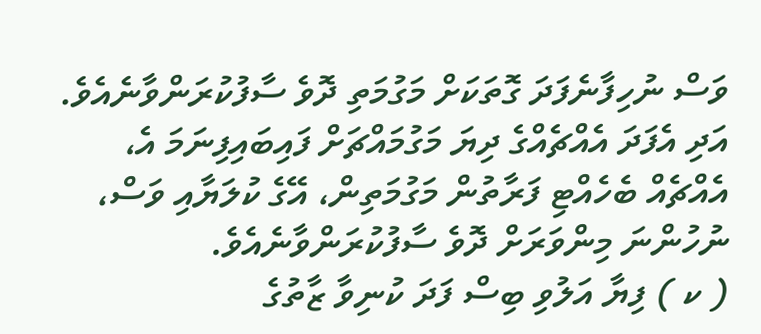ވަސް ނުހިފާނެފަދަ ގޮތަކަށް މަގުމަތި ދޮވެ ސާފުކުރަންވާނެއެވެ. އަދި އެފަދަ އެއްޗެއްގެ ދިޔަ މަގުމައްޗަށް ފައިބައިފިނަމަ އެ، އެއްޗެއް ބެހެއްޓި ފަރާތުން މަގުމަތިން، އޭގެ ކުލަޔާއި ވަސް، ނުހުންނަ މިންވަރަށް ދޮވެ ސާފުކުރަންވާނެއެވެ.
( ކ ) ފިޔާ އަލުވި ބިސް ފަދަ ކުނިވާ ޒާތުގެ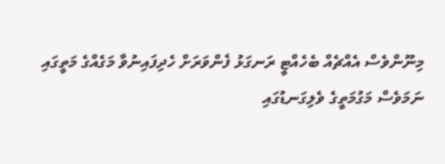މިނޫންވެސް އެއްޗެއް ބެހެއްޓީ ރަނގަޅު ފެންވަރަށް ހެދިފައިނުވާ މަގެއްގެ މަތީގައި ނަމަވެސް މަގުމަތީގެ ވެލިގަނޑުގައި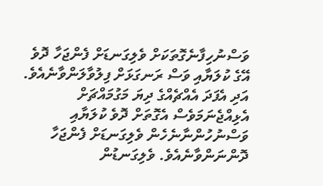ވަސްނުހިފާނެގޮތަކަށް ވެލިގަނޑަށް ފެންޖަހާ ދޮވެ އޭގެ ކުލަޔާއި ވަސް ރަނގަޅަށް ފިލުވާލަންވާނެއެވެ. އަދި އެފަދަ އެއްޗެއްގެ ދިޔަ މަގުމައްޗަށް އެޅިއްޖެނަމަވެސް އެގޮތަށް ދޮވެ ކުލަޔާއި ވަސްނުހުންނާނެހެން ވެލިގަނޑަށް ފެންޖަހާ ދޮންނަންވާނެއެވެ. ވެލިގަނޑުން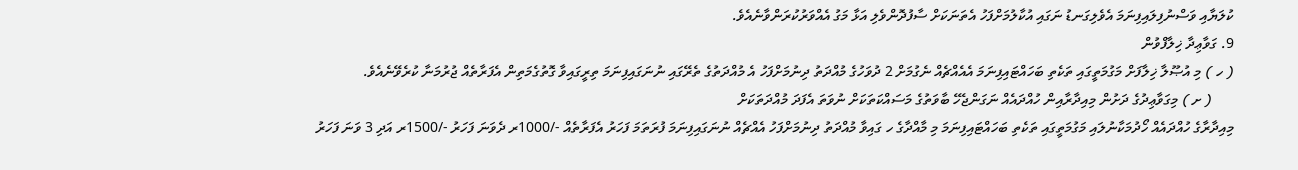ކުލަޔާއި ވަސްނުފިލައިފިނަމަ އެވެލިގަނޑު ނަގައި އުކާލުމަށްފަހު އެތަނަކަށް ސާފުދޮންވެލި އަޅާ މަގު އެއްވަރުކުރަންވާނެއެވެ.
9. ގަވާޢިދާ ޚިލާފްވުން
( ހ ) މި އުޞޫލާ ޚިލާފަށް މަގުމަތީގައި ތަކެތި ބަހައްޓައިފިނަމަ އެއެއްޗެއް ނެގުމަށް 2 ދުވަހުގެ މުއްދަތު ދިނުމަށްފަހު އެ މުއްދަތުގެ ތެރޭގައި ނުނަގައިފިނަމަ ތިރީގައިވާ ގޮތުގެމަތިން އެފަރާތެއް ޖުރުމަނާ ކުރެވޭނެއެވެ.
      ( ށ ) މިގަވާޢިދުގެ ދަށުން މިއިދާރާއިން ހުއްދައެއް ނަގަންޖެހޭ ބާވަތުގެ މަސައްކަތަކަށް ނުވަތަ އެފަދަ މުއްދަތަކަށް
މިއިދާރާގެ ހުއްދައެއް ހޯދުމަކާނުލައި މަގުމަތީގައި ތަކެތި ބަހައްޓައިފިނަމަ މި މާއްދާގެ ހ ގައިވާ މުއްދަތު ދިނުމަށްފަހު އެއްޗެއް ނުނަގައިފިނަމަ ފުރަތަމަ ފަހަރު އެފަރާތެއް -/1000ރ ދެވަނަ ފަހަރު -/1500ރ އަދި 3 ވަނަ ފަހަރު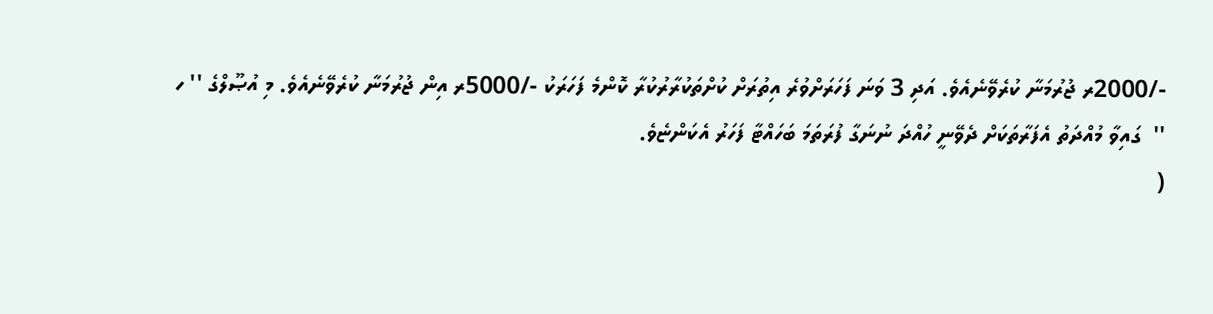-/2000ރ ޖުރުމަނާ ކުރެވޭނެއެވެ. އަދި 3 ވަނަ ފަހަރަށްވުރެ އިތުރަށް ކުށްތަކުރާރުކުރާ ކޮންމެ ފަހަރަކު -/5000ރ އިން ޖުރުމަނާ ކުރެވޭނެއެވެ. މި އުޞޫލްގެ '' ހ ''  ގައިވާ މުއްދަތު އެފަރާތަކަށް ދެވޭނީ ހުއްދަ ނުނަގާ ފުރަތަމަ ބަހައްޓާ ފަހަރު އެކަންޏެވެ.
(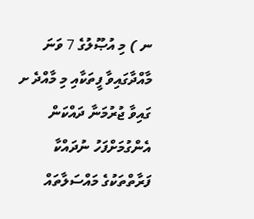ނ ) މި އުޞޫލުގެ 7 ވަނަ މާއްދާގައިވާ ފީތަކާއި މި މާއްދެ ށ ގައިވާ ޖުރުމަނާ ދައްކަން އެންގުމަށްފަހު ނުދައްކާ ފަރާތްތަކުގެ މައްސަލާތައް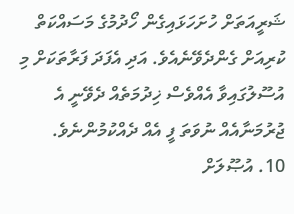ޝަރީއަތަށް ހުށަހަޅައިގެން ހޯދުމުގެ މަސައްކަތް ކުރިއަށް ގެންދެވޭނެއެވެ. އަދި އެފަދަ ފަރާތަކަށް މި އުސޫލުގައިވާ އެއްވެސް ޚިދުމަތެއް ދެވޭނީ އެ ޖުރުމަނާއެއް ނުވަތަ ފީ އެއް ދެއްކުމުންނެވެ.
10. އުޞޫލަށް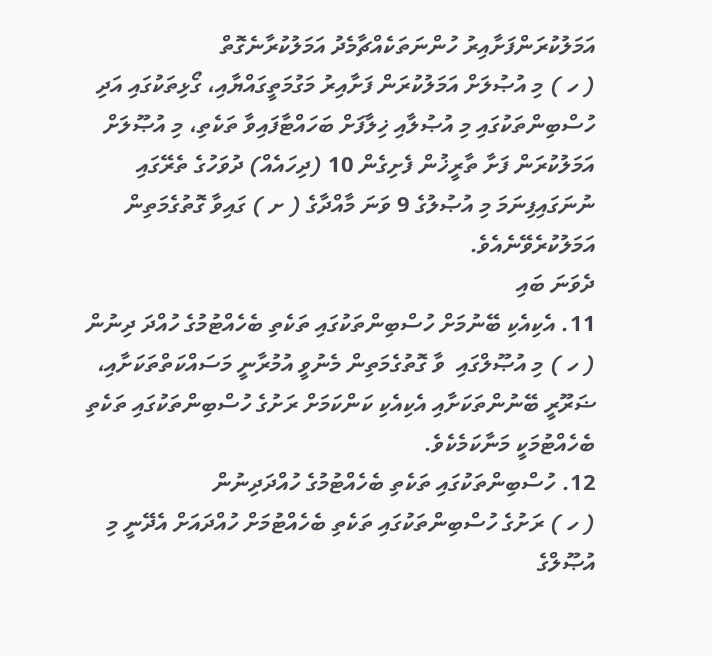އަމަލުކުރަންފަށާއިރު ހުންނަތަކެއްޗާމެދު އަމަލުކުރާނެގޮތް
( ހ ) މި އުޞުލަށް އަމަލުކުރަން ފަށާއިރު މަގުމަތީގައްޔާއި، ގޯޅިތަކުގައި އަދި ހުސްބިންތަކުގައި މި އުޞުލާއި ޚިލާފަށް ބަހައްޓާފައިވާ ތަކެތި، މި އުޞޫލަށް އަމަލުކުރަން ފަށާ ތާރީޚުން ފެށިގެން 10 (ދިހައެއް) ދުވަހުގެ ތެރޭގައި ނުނަގައިފިނަމަ މި އުޞުލުގެ 9 ވަނަ މާއްދާގެ ( ށ ) ގައިވާ ގޮތުގެމަތިން އަމަލުކުރެވޭނެއެވެ.
ދެވަނަ ބައި
11. އެކިއެކި ބޭނުމަށް ހުސްބިންތަކުގައި ތަކެތި ބެހެއްޓުމުގެ ހުއްދަ ދިނުން
( ހ ) މި އުޞޫލްގައި  ވާ ގޮތުގެމަތިން މެނުވީ އުމުރާނީ މަސައްކަތްތަކަށާއި، ޟަރޫރީ ބޭނުންތަކަށާއި އެކިއެކި ކަންކަމަށް ރަށުގެ ހުސްބިންތަކުގައި ތަކެތި  ބެހެއްޓުމަކީ މަނާކަމެކެވެ.
12. ހުސްބިންތަކުގައި ތަކެތި ބެހެއްޓުމުގެ ހުއްދަދިނުން
( ހ ) ރަށުގެ ހުސްބިންތަކުގައި ތަކެތި ބެހެއްޓުމަށް ހުއްދައަށް އެދޭނީ މި އުޞޫލްގެ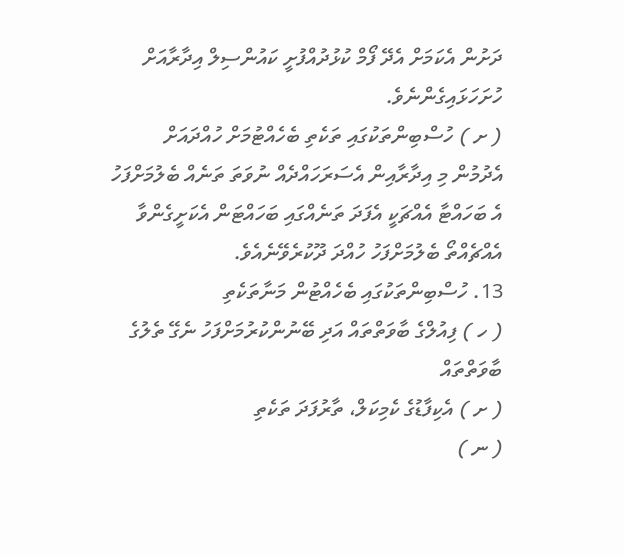ދަށުން އެކަމަށް އެދޭ ފޯމް ކުޅުދުއްފުށީ ކައުންސިލް އިދާރާއަށް ހުށަހަޅައިގެންނެވެ.
( ށ ) ހުސްބިންތަކުގައި ތަކެތި ބެހެއްޓުމަށް ހުއްދައަށް އެދުމުން މި އިދާރާއިން އެސަރަހައްދެއް ނުވަތަ ތަނެއް ބެލުމަށްފަހު އެ ބަހައްޓާ އެއްޗަކީ އެފަދަ ތަނެއްގައި ބަހައްޓަން އެކަށީގެންވާ އެއްޗެއްތޯ ބެލުމަށްފަހު ހުއްދަ ދޫކުރެވޭނެއެވެ.
13. ހުސްބިންތަކުގައި ބެހެއްޓުން މަނާތަކެތި
( ހ ) ފިއުލްގެ ބާވަތްތައް އަދި ބޭނުންކުރުމަށްފަހު ނެގޭ ތެލުގެ ބާވަތްތައް
( ށ ) އެކިފާޑުގެ ކެމިކަލް، ތާރުފަދަ ތަކެތި
( ނ )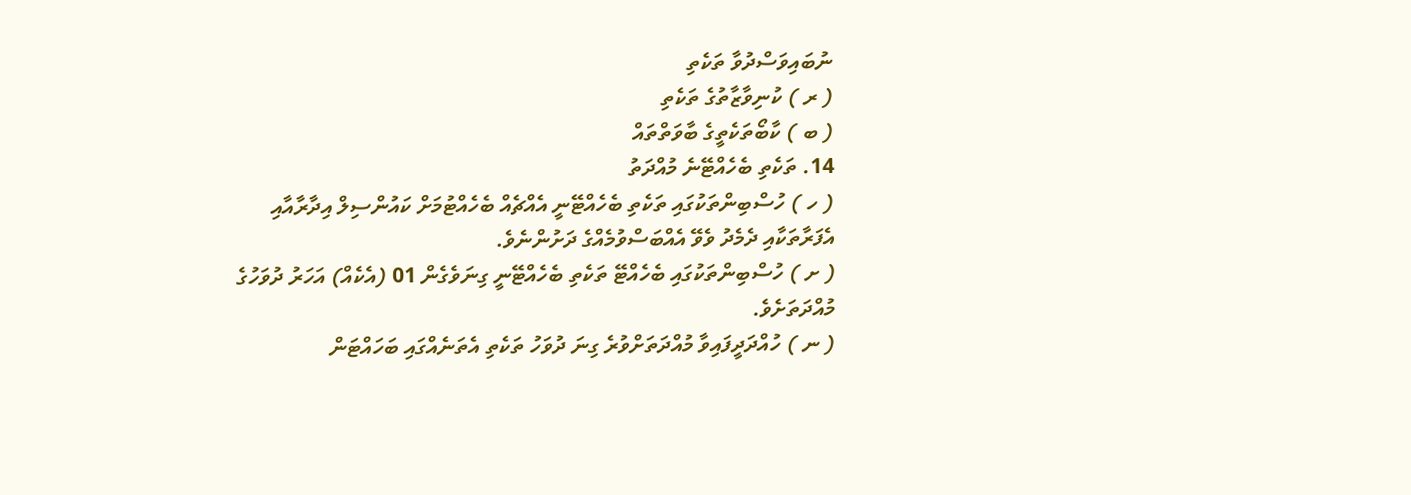ނުބައިވަސްދުވާ ތަކެތި
( ރ ) ކުނިވާޒާތުގެ ތަކެތި
( ބ ) ކާބޯތަކެތީގެ ބާވަތްތައް
14. ތަކެތި ބެހެއްޓޭނެ މުއްދަތު
( ހ ) ހުސްބިންތަކުގައި ތަކެތި ބެހެއްޓޭނީ އެއްޗެއް ބެހެއްޓުމަށް ކައުންސިލް އިދާރާއާއި އެފަރާތަކާއި ދެމެދު ވެވޭ އެއްބަސްވުމެއްގެ ދަށުންނެވެ.
( ށ ) ހުސްބިންތަކުގައި ބެހެއްޓޭ ތަކެތި ބެހެއްޓޭނީ ގިނަވެގެން 01 (އެކެއް) އަހަރު ދުވަހުގެ މުއްދަތަށެވެ.
( ނ ) ހުއްދަދީފައިވާ މުއްދަތަށްވުރެ ގިނަ ދުވަހު ތަކެތި އެތަނެއްގައި ބަހައްޓަން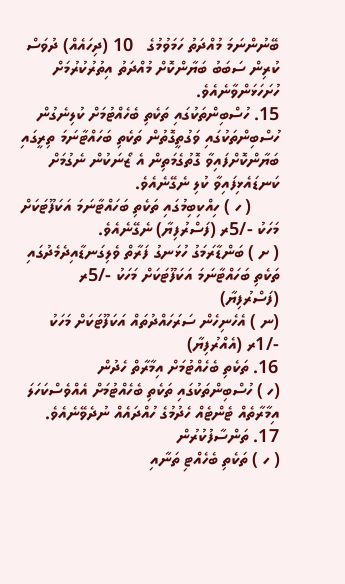ބޭނުންނަމަ މުއްދަތު ހަމަވުމުގެ   10 (ދިހައެއް) ދުވަސް ކުރިން ސަބަބު ބަޔާންކޮށް މުއްދަތު އިތުރުކުރުމަށް ހުށަހަޅަންވާނެއެވެ.
15. ހުސްބިންތަކުގައި ތަކެތި ބެހެއްޓުމަށް ކުލިނެގުން
ހުސްބިންތަކުގައި ވަގުތީގޮތުން ތަކެތި ބަހައްޓާނަމަ ތިރީގައި ބަޔާންކޮށްފައިވާ ގޮތުގެމަތިން އެ ޒޯނަކުން ނެގުމަށް ކަނޑައެޅިފައިވާ ކުލި ނެގޭނެއެވެ.
      ( ހ ) ހިއްކިބިމުގައި ތަކެތި ބަހައްޓާނަމަ އަކަފޫޓަކަށް މަހަކު -/5ރ (ފަސްރުފިޔާ) ނެގޭނެއެވެ.
( ށ ) ބަންޑާރަމަގު ހުޅަނގު ފަރާތް ވެލިގަނޑާއިދެމެދުގައި ތަކެތި ބަހައްޓާނަމަ އަކަފޫޓަކަށް މަހަކު -/5ރ (ފަސްރުފިޔާ)
(ނ ) އެހެނިހެން ސަރަހައްދުތައް އަކަފޫޓަކަށް މަހަކު -/1ރ (އެއްރުފިޔާ)
16. ތަކެތި ބެހެއްޓުމަށް އިމާރާތް ހެދުން
(ހ ) ހުސްބިންތަކުގައި ތަކެތި ބެހެއްޓުމަށް އެއްވެސްކަހަލަ އިމާރާތެއް ޓެންޓެއް ހެދުމުގެ ހުއްދައެއް ނުދެވޭނެއެވެ.
17. ތަންސާފުކުރުން
( ހ ) ތަކެތި ބެހެއްޓި ތަނާއި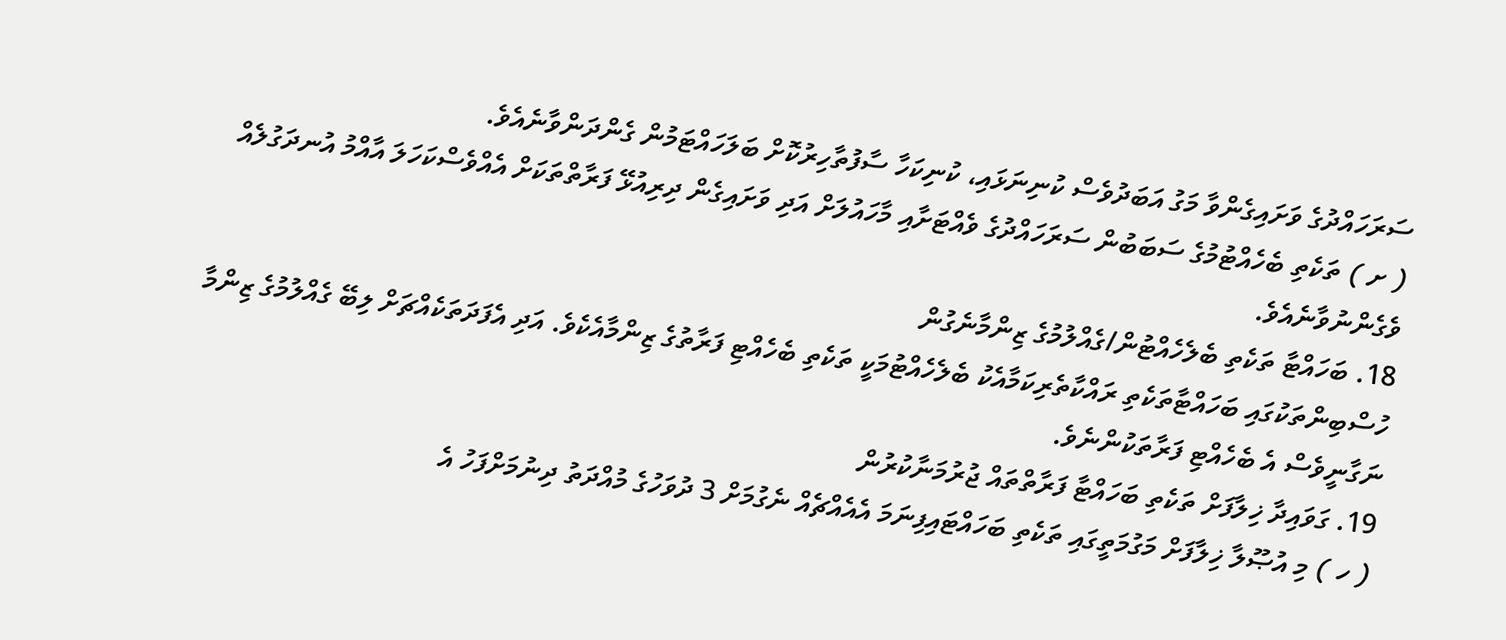ސަރަހައްދުގެ ވަށައިގެންވާ މަގު އަބަދުވެސް ކުނިނަޅައި، ކުނިކަހާ ސާފުތާހިރުކޮށް ބަލަހައްޓަމުން ގެންދަންވާނެއެވެ.
( ށ ) ތަކެތި ބެހެއްޓުމުގެ ސަބަބުން ސަރަހައްދުގެ ވެއްޓަށާއި މާހައުލަށް އަދި ވަށައިގެން ދިރިއުޅޭ ފަރާތްތަކަށް އެއްވެސްކަހަލަ އާއްމު އުނދަގުލެއް ވެގެންނުވާނެއެވެ.
18. ބަހައްޓާ ތަކެތި ބެލެހެއްޓުން/ގެއްލުމުގެ ޒިންމާނެގުން
ހުސްބިންތަކުގައި ބަހައްޓާތަކެތި ރައްކާތެރިކަމާއެކު ބެލެހެއްޓުމަކީ ތަކެތި ބެހެއްޓި ފަރާތުގެ ޒިންމާއެކެވެ. އަދި އެފަދަތަކެއްޗަށް ލިބޭ ގެއްލުމުގެ ޒިންމާ ނަގާނީވެސް އެ ބެހެއްޓި ފަރާތަކުންނެވެ.
19. ގަވައިދާ ޚިލާފަށް ތަކެތި ބަހައްޓާ ފަރާތްތައް ޖުރުމަނާކުރުން
( ހ ) މި އުޞޫލާ ޚިލާފަށް މަގުމަތީގައި ތަކެތި ބަހައްޓައިފިނަމަ އެއެއްޗެއް ނެގުމަށް 3 ދުވަހުގެ މުއްދަތު ދިނުމަށްފަހު އެ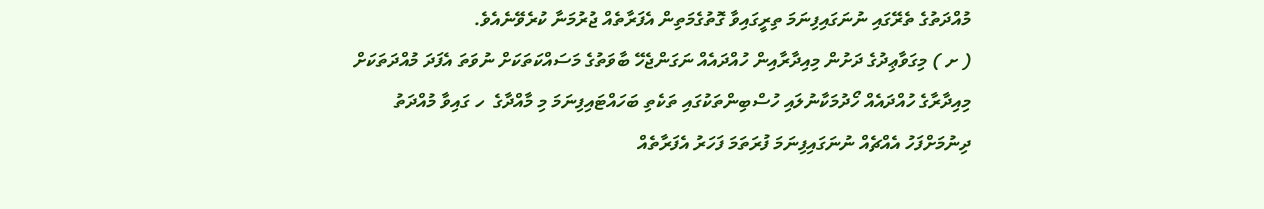މުއްދަތުގެ ތެރޭގައި ނުނަގައިފިނަމަ ތިރީގައިވާ ގޮތުގެމަތިން އެފަރާތެއް ޖުރުމަނާ ކުރެވޭނެއެވެ.
( ށ ) މިގަވާޢިދުގެ ދަށުން މިއިދާރާއިން ހުއްދައެއް ނަގަންޖެހޭ ބާވަތުގެ މަސައްކަތަކަށް ނުވަތަ އެފަދަ މުއްދަތަކަށް
މިއިދާރާގެ ހުއްދައެއް ހޯދުމަކާނުލައި ހުސްބިންތަކުގައި ތަކެތި ބަހައްޓައިފިނަމަ މި މާއްދާގެ  ހ ގައިވާ މުއްދަތު ދިނުމަށްފަހު އެއްޗެއް ނުނަގައިފިނަމަ ފުރަތަމަ ފަހަރު އެފަރާތެއް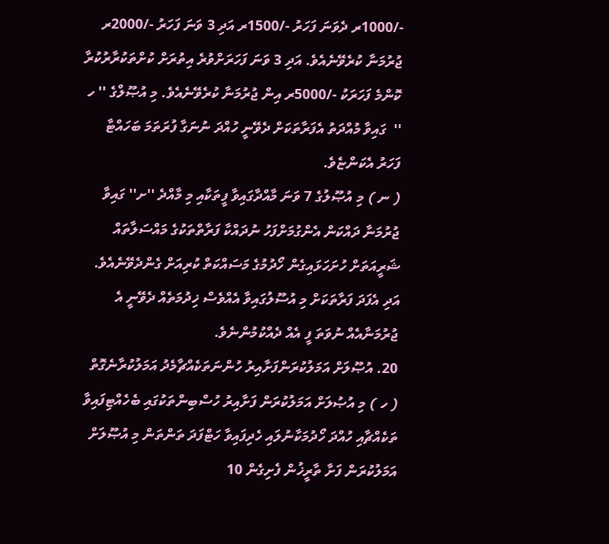-/1000ރ ދެވަނަ ފަހަރު -/1500ރ އަދި 3 ވަނަ ފަހަރު -/2000ރ ޖުރުމަނާ ކުރެވޭނެއެވެ. އަދި 3 ވަނަ ފަހަރަށްވުރެ އިތުރަށް ކުށްތަކުރާރުކުރާ ކޮންމެ ފަހަރަކު -/5000ރ އިން ޖުރުމަނާ ކުރެވޭނެއެވެ. މި އުޞޫލްގެ '' ހ ''  ގައިވާ މުއްދަތު އެފަރާތަކަށް ދެވޭނީ ހުއްދަ ނުނަގާ ފުރަތަމަ ބަހައްޓާ ފަހަރު އެކަންޏެވެ.
( ނ ) މި އުޞޫލުގެ 7 ވަނަ މާއްދާގައިވާ ފީތަކާއި މި މާއްދެ ''ށ'' ގައިވާ ޖުރުމަނާ ދައްކަން އެންގުމަށްފަހު ނުދައްކާ ފަރާތްތަކުގެ މައްސަލާތައް ޝަރީއަތަށް ހުށަހަޅައިގެން ހޯދުމުގެ މަސައްކަތް ކުރިއަށް ގެންދެވޭނެއެވެ. އަދި އެފަދަ ފަރާތަކަށް މި އުސޫލުގައިވާ އެއްވެސް ޚިދުމަތެއް ދެވޭނީ އެ ޖުރުމަނާއެއް ނުވަތަ ފީ އެއް ދެއްކުމުންނެވެ.
20. އުޞޫލަށް އަމަލުކުރަންފަށާއިރު ހުންނަތަކެއްޗާމެދު އަމަލުކުރާނެގޮތް
( ހ ) މި އުޞުލަށް އަމަލުކުރަން ފަށާއިރު ހުސްބިންތަކުގައި ބެހެއްޓިފައިވާ ތަކެއްޗާއި ހުއްދަ ހޯދުމަކާނުލައި ހެދިފައިވާ ހަޓްފަދަ ތަންތަން މި އުޞޫލަށް އަމަލުކުރަން ފަށާ ތާރީޚުން ފެށިގެން 10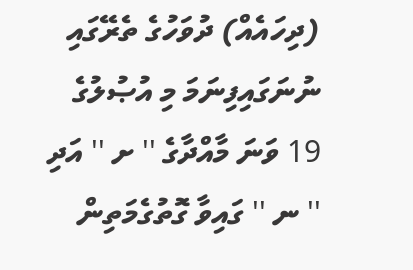(ދިހައެއް) ދުވަހުގެ ތެރޭގައި ނުނަގައިފިނަމަ މި އުޞުލުގެ 19 ވަނަ މާއްދާގެ '' ށ '' އަދި '' ނ '' ގައިވާ ގޮތުގެމަތިން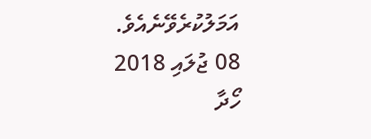އަމަލުކުރެވޭނެއެވެ.
08 ޖުލައި 2018
ހޯދާ